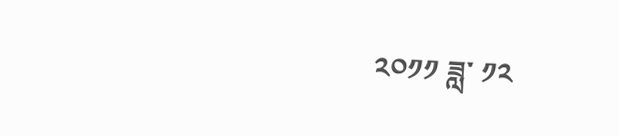༢༠༡༡ ཟླ་ ༡༢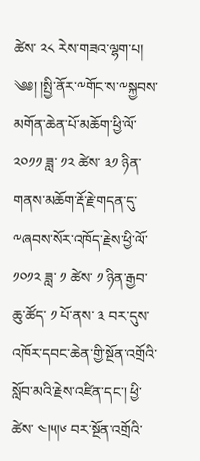ཚེས་ ༢༨ རེས་གཟའ་ལྷག་པ།
༄༅། །སྤྱི་ནོར་༸གོང་ས་༸སྐྱབས་མགོན་ཆེན་པོ་མཆོག་ཕྱི་ལོ་ ༢༠༡༡ ཟླ་ ༡༢ ཚེས་ ༣༡ ཉིན་གནས་མཆོག་རྡོ་རྗེ་གདན་དུ་ ༸ཞབས་སོར་འཁོད་རྗེས་ཕྱི་ལོ་ ༡༠༡༢ ཟླ་ ༡ ཚེས་ ༡ ཉིན་རྒྱབ་ཆུ་ཚོད་ ༡ པོ་ནས་ ༣ བར་དུས་འཁོར་དབང་ཆེན་གྱི་སྔོན་འགྲོའི་སློབ་མའི་རྗེས་འཛིན་དང་། ཕྱི་ཚེས་ ༤།༥།༦ བར་སྔོན་འགྲོའི་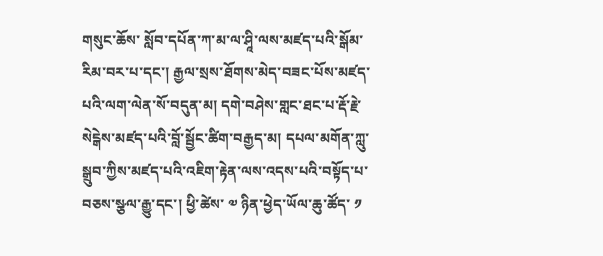གསུང་ཆོས་ སློབ་དཔོན་ཀ་མ་ལ་ཤཱི་ལས་མཛད་པའི་སྒོམ་རིམ་བར་པ་དང་། རྒྱལ་སྲས་ཐོགས་མེད་བཟང་པོས་མཛད་པའི་ལག་ལེན་སོ་བདུན་མ། དགེ་བཤེས་གླང་ཐང་པ་རྡོ་རྗེ་སེངྒེས་མཛད་པའི་བློ་སྦྱོང་ཚིག་བརྒྱད་མ། དཔལ་མགོན་ཀླུ་སྒྲུབ་ཀྱིས་མཛད་པའི་འཇིག་རྟེན་ལས་འདས་པའི་བསྟོད་པ་བཅས་སྩལ་རྒྱུ་དང་། ཕྱི་ཚེས་ ༧ ཉིན་ཕྱེད་ཡོལ་ཆུ་ཚོད་ ༡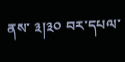ནས་ ༣།༣༠ བར་དཔལ་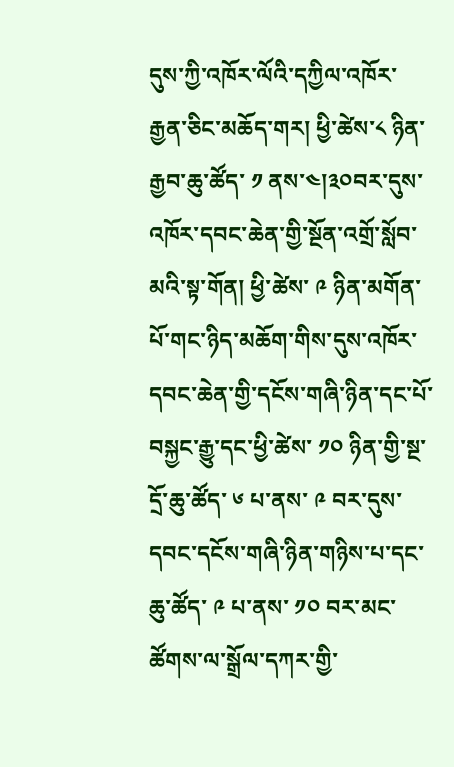དུས་ཀྱི་འཁོར་ལོའི་དཀྱིལ་འཁོར་རྒྱན་ཅིང་མཆོད་གར། ཕྱི་ཚེས་༨ ཉིན་རྒྱབ་ཆུ་ཚོད་ ༡ ནས་༤།༣༠བར་དུས་འཁོར་དབང་ཆེན་གྱི་སྔོན་འགྲོ་སློབ་མའི་སྟ་གོན། ཕྱི་ཚེས་ ༩ ཉིན་མགོན་པོ་གང་ཉིད་མཆོག་གིས་དུས་འཁོར་དབང་ཆེན་གྱི་དངོས་གཞི་ཉིན་དང་པོ་བསྐྱང་རྒྱུ་དང་ཕྱི་ཚེས་ ༡༠ ཉིན་གྱི་སྔ་དྲོ་ཆུ་ཚོད་ ༦ པ་ནས་ ༩ བར་དུས་དབང་དངོས་གཞི་ཉིན་གཉིས་པ་དང་ཆུ་ཚོད་ ༩ པ་ནས་ ༡༠ བར་མང་ཚོགས་ལ་སྒྲོལ་དཀར་གྱི་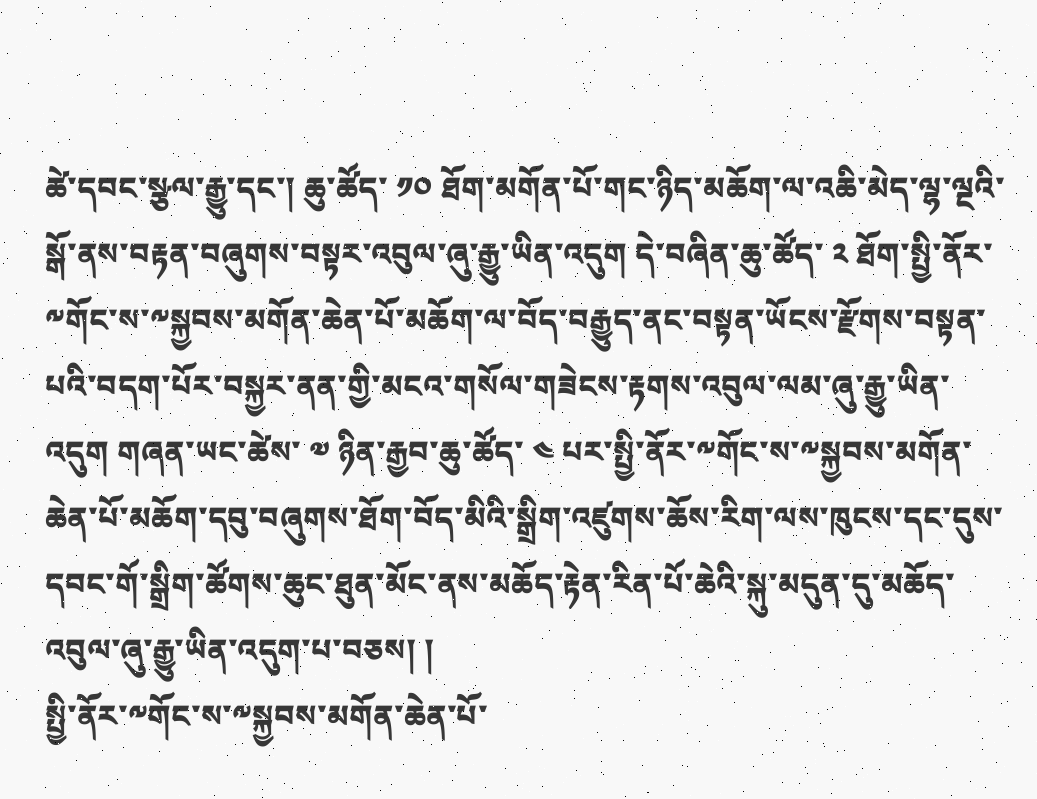ཚེ་དབང་སྩལ་རྒྱུ་དང་། ཆུ་ཚོད་ ༡༠ ཐོག་མགོན་པོ་གང་ཉིད་མཆོག་ལ་འཆི་མེད་ལྷ་ལྔའི་སྒོ་ནས་བརྟན་བཞུགས་བསྟར་འབུལ་ཞུ་རྒྱུ་ཡིན་འདུག དེ་བཞིན་ཆུ་ཚོད་ ༢ ཐོག་སྤྱི་ནོར་༸གོང་ས་༸སྐྱབས་མགོན་ཆེན་པོ་མཆོག་ལ་བོད་བརྒྱུད་ནང་བསྟན་ཡོངས་རྫོགས་བསྟན་པའི་བདག་པོར་བསྐྱར་ནན་གྱི་མངའ་གསོལ་གཟེངས་རྟགས་འབུལ་ལམ་ཞུ་རྒྱུ་ཡིན་འདུག གཞན་ཡང་ཚེས་ ༧ ཉིན་རྒྱབ་ཆུ་ཚོད་ ༤ པར་སྤྱི་ནོར་༸གོང་ས་༸སྐྱབས་མགོན་ཆེན་པོ་མཆོག་དབུ་བཞུགས་ཐོག་བོད་མིའི་སྒྲིག་འཛུགས་ཆོས་རིག་ལས་ཁུངས་དང་དུས་དབང་གོ་སྒྲིག་ཚོགས་ཆུང་ཐུན་མོང་ནས་མཆོད་རྟེན་རིན་པོ་ཆེའི་སྐུ་མདུན་དུ་མཆོད་འབུལ་ཞུ་རྒྱུ་ཡིན་འདུག་པ་བཅས། །
སྤྱི་ནོར་༸གོང་ས་༸སྐྱབས་མགོན་ཆེན་པོ་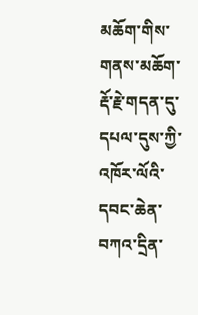མཆོག་གིས་གནས་མཆོག་རྡོ་རྗེ་གདན་དུ་དཔལ་དུས་ཀྱི་འཁོར་ལོའི་དབང་ཆེན་བཀའ་དྲིན་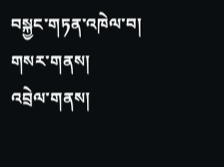བསྐྱང་གཏན་འཁེལ་བ།
གསར་གནས།
འབྲེལ་གནས།